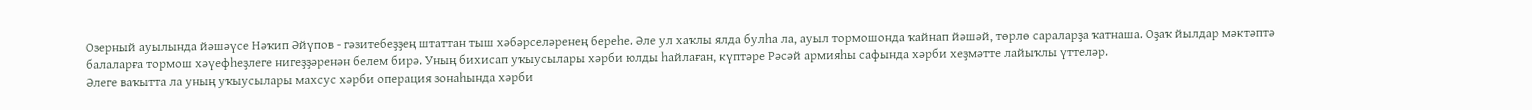Озерный ауылында йәшәүсе Нәҡип Әйүпов - гәзитебеҙҙең штаттан тыш хәбәрселәренең береһе. Әле ул хаҡлы ялда булһа ла, ауыл тормошонда ҡайнап йәшәй, төрлө сараларҙа ҡатнаша. Оҙаҡ йылдар мәктәптә балаларға тормош хәүефһеҙлеге нигеҙҙәренән белем бирә. Уның бихисап уҡыусылары хәрби юлды һайлаған, күптәре Рәсәй армияһы сафында хәрби хеҙмәтте лайыҡлы үттеләр.
Әлеге ваҡытта ла уның уҡыусылары махсус хәрби операция зонаһында хәрби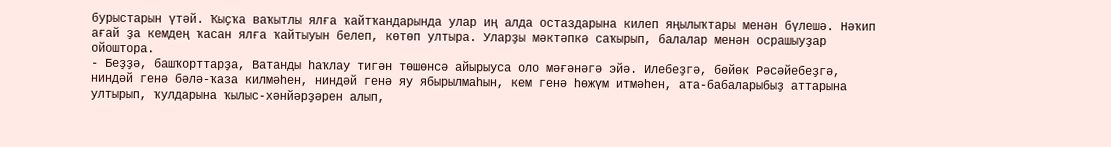бурыстарын үтәй. Ҡыҫҡа ваҡытлы ялға ҡайтҡандарында улар иң алда остаздарына килеп яңылыҡтары менән бүлешә. Нәҡип ағай ҙа кемдең ҡасан ялға ҡайтыуын белеп, көтөп ултыра. Уларҙы мәктәпкә саҡырып, балалар менән осрашыуҙар ойоштора.
- Беҙҙә, башҡорттарҙа, Ватанды һаҡлау тигән төшөнсә айырыуса оло мәғәнәгә эйә. Илебеҙгә, бөйөк Рәсәйебеҙгә, ниндәй генә бәлә-ҡаза килмәһен, ниндәй генә яу ябырылмаһын, кем генә һөжүм итмәһен, ата-бабаларыбыҙ аттарына ултырып, ҡулдарына ҡылыс-хәнйәрҙәрен алып,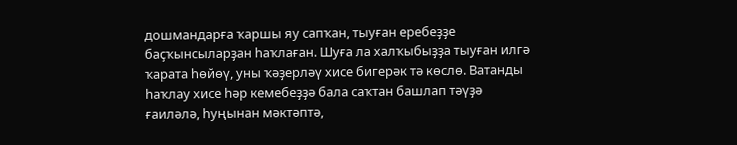дошмандарға ҡаршы яу сапҡан, тыуған еребеҙҙе баҫҡынсыларҙан һаҡлаған. Шуға ла халҡыбыҙҙа тыуған илгә ҡарата һөйөү, уны ҡәҙерләү хисе бигерәк тә көслө. Ватанды һаҡлау хисе һәр кемебеҙҙә бала саҡтан башлап тәүҙә ғаиләлә, һуңынан мәктәптә,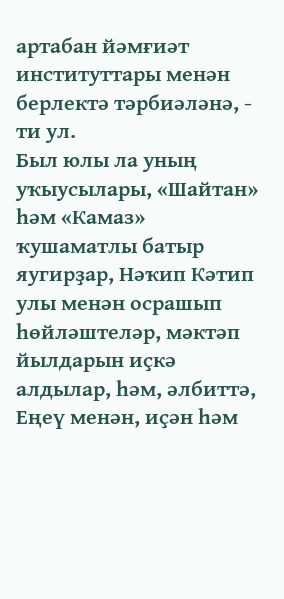артабан йәмғиәт институттары менән берлектә тәрбиәләнә, - ти ул.
Был юлы ла уның уҡыусылары, «Шайтан» һәм «Камаз» ҡушаматлы батыр яугирҙар, Нәҡип Кәтип улы менән осрашып һөйләштеләр, мәктәп йылдарын иҫкә алдылар, һәм, әлбиттә, Еңеү менән, иҫән һәм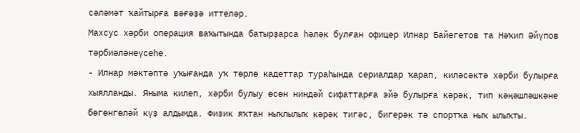сәләмәт ҡайтырға вәғәҙә иттеләр.
Махсус хәрби операция ваҡытында батырҙарса һәләк булған офицер Илнар Байегетов та Нәҡип Әйүпов тәрбиәләнеүсеһе.
- Илнар мәктәптә уҡығанда уҡ төрлө кадеттар тураһында сериалдар ҡарап, киләсәктә хәрби булырға хыялланды. Яныма килеп, хәрби булыу өсөн ниндәй сифаттарға эйә булырға кәрәк, тип кәңәшләшкәне бөгөнгөләй күҙ алдымда. Физик яҡтан ныҡлылыҡ кәрәк тигәс, бигерәк тә спортҡа ныҡ ылыҡты.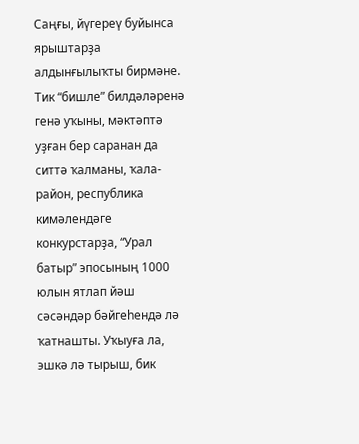Саңғы, йүгереү буйынса ярыштарҙа алдынғылыҡты бирмәне. Тик “бишле” билдәләренә генә уҡыны, мәктәптә уҙған бер саранан да ситтә ҡалманы, ҡала-район, республика кимәлендәге конкурстарҙа, “Урал батыр” эпосының 1000 юлын ятлап йәш сәсәндәр бәйгеһендә лә ҡатнашты. Уҡыуға ла, эшкә лә тырыш, бик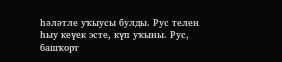һәләтле уҡыусы булды. Рус телен һыу кеүек эсте, күп уҡыны. Рус, башҡорт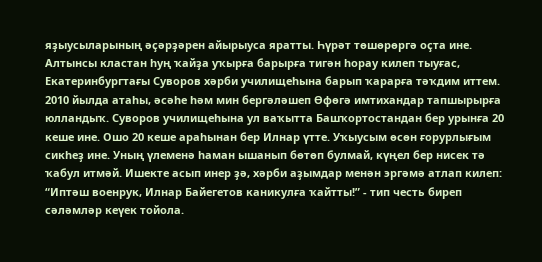яҙыусыларының әҫәрҙәрен айырыуса яратты. Һүрәт төшөрөргә оҫта ине. Алтынсы кластан һуң ҡайҙа уҡырға барырға тигән һорау килеп тыуғас, Екатеринбургтағы Суворов хәрби училищеһына барып ҡарарға тәҡдим иттем. 2010 йылда атаһы, әсәһе һәм мин бергәләшеп Өфөгә имтихандар тапшырырға юлландыҡ. Суворов училищеһына ул ваҡытта Башҡортостандан бер урынға 20 кеше ине. Ошо 20 кеше араһынан бер Илнар үтте. Уҡыусым өсөн ғорурлығым сикһеҙ ине. Уның үлеменә һаман ышанып бөтөп булмай, күңел бер нисек тә ҡабул итмәй. Ишекте асып инер ҙә, хәрби аҙымдар менән эргәмә атлап килеп: “Иптәш военрук, Илнар Байегетов каникулға ҡайтты!” - тип честь биреп сәләмләр кеүек тойола.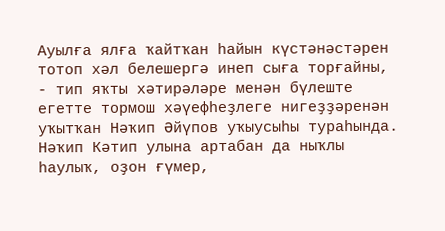Ауылға ялға ҡайтҡан һайын күстәнәстәрен тотоп хәл белешергә инеп сыға торғайны, - тип яҡты хәтирәләре менән бүлеште егетте тормош хәүефһеҙлеге нигеҙҙәренән уҡытҡан Нәҡип Әйүпов уҡыусыһы тураһында.
Нәҡип Кәтип улына артабан да ныҡлы һаулыҡ, оҙон ғүмер,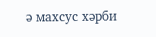ә махсус хәрби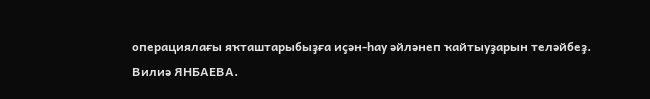операциялағы яҡташтарыбыҙға иҫән-һау әйләнеп ҡайтыуҙарын теләйбеҙ.
Вилиә ЯНБАЕВА.